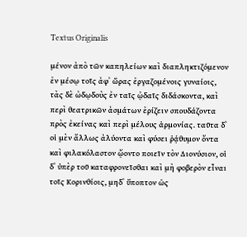Textus Originalis

μένον ἀπὸ τῶν καπηλείων καὶ διαπληκτιζόμενον ἐν μέσῳ τοῖς ἀφ᾽ ὥρας ἐργαζομένοις γυναίοις, τὰς δὲ ὠδῳδοὺς ἐν ταῖς ᾠδαῖς διδάσκοντα, καὶ περὶ θεατρικῶν ἀσμάτων ἐρίζειν σπουδάζοντα πρὸς ἐκείνας καὶ περὶ μέλους ἁρμονίας. ταῦτα δ᾽ οἱ μὲν ἄλλως ἀλύοντα καὶ φύσει ῥᾴθυμον ὄντα καὶ φιλακόλαστον ᾤοντο ποιεῖν τὸν Διονύσιον, οἱ δ᾽ ὑπὲρ τοῦ καταφρονεῖσθαι καὶ μὴ φοβερὸν εἶναι τοῖς Κορινθίοις, μηδ᾽ ὕποπτον ὡς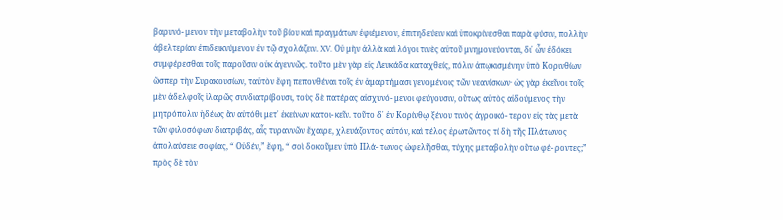βαρυνό- μενον τὴν μεταβολὴν τοῦ βίου καὶ πραγμάτων ἐφιέμενον, ἐπιτηδεύειν καὶ ὑποκρίνεσθαι παρὰ φύσιν, πολλὴν ἀβελτερίαν ἐπιδεικνύμενον ἐν τῷ σχολάζειν. XV. Οὐ μὴν ἀλλὰ καὶ λόγοι τινὲς αὐτοῦ μνημονεύονται, δι᾽ ὧν ἐδόκει συμφέρεσθαι τοῖς παροῦσιν οὐκ ἀγεννῶς. τοῦτο μὲν γὰρ εἰς Λευκάδα καταχθείς, πόλιν ἀπῳκισμένην ὑπὸ Κορινθίων ὥσπερ τὴν Συρακουσίων, ταὐτὸν ἔφη πεπονθέναι τοῖς ἐν ἁμαρτήμασι γενομένοις τῶν νεανίσκων· ὡς γὰρ ἐκεῖνοι τοῖς μὲν ἀδελφοῖς ἱλαρῶς συνδιατρίβουσι, τοὺς δὲ πατέρας αἰσχυνό- μενοι φεύγουσιν, οὕτως αὐτὸς αἰδούμενος τὴν μητρόπολιν ἡδέως ἂν αὐτόθι μετ᾽ ἐκείνων κατοι- κεῖν. τοῦτο δ᾽ ἐν Κορίνθῳ ξένου τινὸς ἀγροικό- τερον εἰς τὰς μετὰ τῶν φιλοσόφων διατριβάς, αἷς τυραννῶν ἔχαιρε, χλευάζοντος αὐτόν, καὶ τέλος ἐρωτῶντος τί δὴ τῆς Πλάτωνος ἀπολαύσειε σοφίας, “ Οὐδέν,” ἔφη, “ σοὶ δοκοῦμεν ὑπὸ Πλά- τωνος ὠφελῆσθαι, τύχης μεταβολὴν οὕτω φέ- ροντες;” πρὸς δὲ τὸν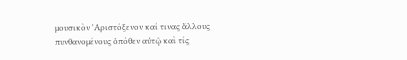μουσικὸν ᾿Αριστόξενον καί τινας ἄλλους πυνθανομένους ὁπόθεν αὐτῷ καὶ τίς